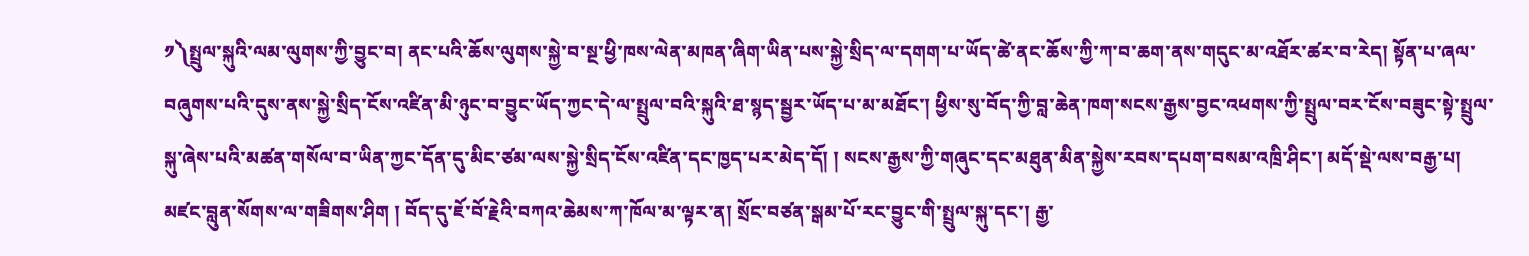༡༽སྤྲུལ་སྐུའི་ལམ་ལུགས་ཀྱི་བྱུང་བ། ནང་པའི་ཆོས་ལུགས་སྐྱེ་བ་སྔ་ཕྱི་ཁས་ལེན་མཁན་ཞིག་ཡིན་པས་སྐྱེ་སྲིད་ལ་དགག་པ་ཡོད་ཚེ་ནང་ཆོས་ཀྱི་ཀ་བ་ཆག་ནས་གདུང་མ་འཐོར་ཚར་བ་རེད། སྟོན་པ་ཞལ་བཞུགས་པའི་དུས་ནས་སྐྱེ་སྲིད་ངོས་འཛིན་མི་ཉུང་བ་བྱུང་ཡོད་ཀྱང་དེ་ལ་སྤྲུལ་བའི་སྐུའི་ཐ་སྙད་སྦྱར་ཡོད་པ་མ་མཐོང་། ཕྱིས་སུ་བོད་ཀྱི་བླ་ཆེན་ཁག་སངས་རྒྱས་བྱང་འཕགས་ཀྱི་སྤྲུལ་བར་ངོས་བཟུང་སྟེ་སྤྲུལ་སྐུ་ཞེས་པའི་མཚན་གསོལ་བ་ཡིན་ཀྱང་དོན་དུ་མིང་ཙམ་ལས་སྐྱེ་སྲིད་ངོས་འཛིན་དང་ཁྱད་པར་མེད་དོ། ། སངས་རྒྱས་ཀྱི་གཞུང་དང་མཐུན་མིན་སྐྱེས་རབས་དཔག་བསམ་འཁྲི་ཤིང་། མདོ་སྡེ་ལས་བརྒྱ་པ། མཛང་བླུན་སོགས་ལ་གཟིགས་ཤིག ། བོད་དུ་ཇོ་བོ་རྗེའི་བཀའ་ཆེམས་ཀ་ཁོལ་མ་ལྟར་ན། སྲོང་བཙན་སྒམ་པོ་རང་བྱུང་གི་སྤྲུལ་སྐུ་དང་། རྒྱ་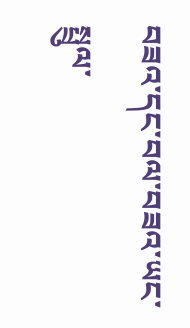བཟའ་དང་བལ་བཟའ་ཡང་སྤྲུལ་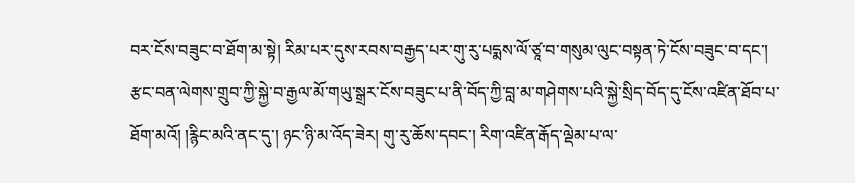བར་ངོས་བཟུང་བ་ཐོག་མ་སྟེ། རིམ་པར་དུས་རབས་བརྒྱད་པར་གུ་རུ་པདྨས་ལོ་ཙཱ་བ་གསུམ་ལུང་བསྟན་ཏེ་ངོས་བཟུང་བ་དང་། རྩང་བན་ལེགས་གྲུབ་ཀྱི་སྐྱེ་བ་རྒྱལ་མོ་གཡུ་སྒྲར་ངོས་བཟུང་པ་ནི་བོད་ཀྱི་བླ་མ་གཤེགས་པའི་སྐྱེ་སྲིད་བོད་དུ་ངོས་འཛིན་ཐོབ་པ་ཐོག་མའོ། །རྙིང་མའི་ནང་དུ་། ཉང་ཉི་མ་འོད་ཟེར། གུ་རུ་ཆོས་དབང་། རིག་འཛིན་རྒོད་ལྡེམ་པ་ལ་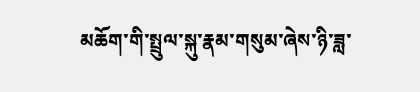མཆོག་གི་སྤྲུལ་སྐུ་རྣམ་གསུམ་ཞེས་ཉི་ཟླ་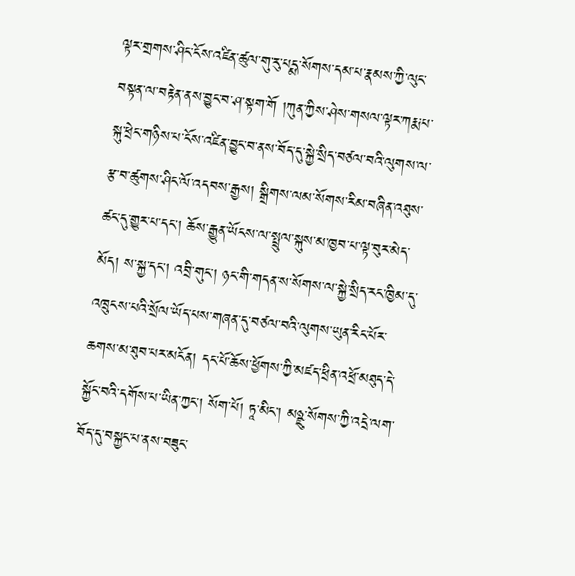ལྟར་གྲགས་ཤིང་ངོས་འཛིན་ཚུལ་གུ་རུ་པདྨ་སོགས་དམ་པ་རྣམས་ཀྱི་ལུང་བསྟན་ལ་བརྟེན་ནས་བྱུང་བ་ཤ་སྟག་གོ །ཀུན་ཀྱིས་ཤེས་གསལ་ལྟར་ཀརྨ་པ་སྐུ་ཕྲེང་གཉིས་པ་ངོས་འཛིན་བྱུང་བ་ནས་བོད་དུ་སྐྱེ་སྲིད་བཙལ་བའི་ལུགས་ལ་རྩ་བ་ཚུགས་ཤིང་ལོ་འདབས་རྒྱས། སྒྲིགས་ལམ་སོགས་རིམ་བཞིན་འཐུས་ཚང་དུ་གྱུར་པ་དང་། ཆོས་རྒྱུན་ཡོངས་ལ་སྤྲུལ་སྐུས་མ་ཁྱབ་པ་ལྟ་བུར་མེད་མོད། ས་སྐྱ་དང་། འབྲི་གུང་། ཉང་གི་གདན་ས་སོགས་ལ་སྐྱེ་སྲིད་རང་ཁྱིམ་དུ་འཁྲུངས་པའི་སྲོལ་ཡོད་པས་གཞན་དུ་བཙལ་བའི་ལུགས་ཡུན་རིང་པོར་ཆགས་མ་ཐུབ་པར་མངོན། དང་པོ་ཆོས་ཕྱོགས་ཀྱི་མཛད་ཕྲིན་འཕྲོ་མཐུད་དེ་སྐྱོང་བའི་དགོས་པ་ཡིན་ཀྱང་། སོག་པོ། ཏཱ་མིང་། མཉྫུ་སོགས་ཀྱི་འདྲེ་ལག་བོད་དུ་བསྐྱང་པ་ནས་བཟུང་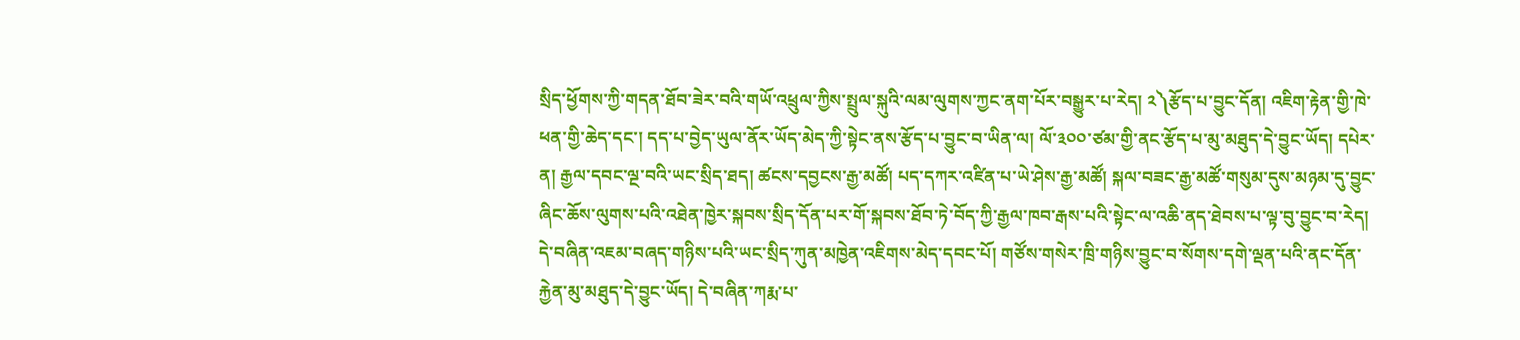སྲིད་ཕྱོགས་ཀྱི་གདན་ཐོབ་ཟེར་བའི་གཡོ་འཕྲུལ་ཀྱིས་སྤྲུལ་སྐུའི་ལམ་ལུགས་ཀྱང་ནག་པོར་བསྒྱུར་པ་རེད། ༢༽རྩོད་པ་བྱུང་དོན། འཇིག་རྟེན་གྱི་ཁེ་ཕན་གྱི་ཆེད་དང་། དད་པ་བྱེད་ཡུལ་ནོར་ཡོད་མེད་ཀྱི་སྟེང་ནས་རྩོད་པ་བྱུང་བ་ཡིན་ལ། ལོ་༣༠༠་ཙམ་གྱི་ནང་རྩོད་པ་མུ་མཐུད་དེ་བྱུང་ཡོད། དཔེར་ན། རྒྱལ་དབང་ལྔ་བའི་ཡང་སྲིད་ཐད། ཚངས་དབྱངས་རྒྱ་མཚོ། པད་དཀར་འཛིན་པ་ཡེ་ཤེས་རྒྱ་མཚོ། སྐལ་བཟང་རྒྱ་མཚོ་གསུམ་དུས་མཉམ་དུ་བྱུང་ཞིང་ཆོས་ལུགས་པའི་འཐེན་ཁྱེར་སྐབས་སྲིད་དོན་པར་གོ་སྐབས་ཐོབ་ཏེ་བོད་ཀྱི་རྒྱལ་ཁབ་རྒས་པའི་སྟེང་ལ་འཆི་ནད་ཐེབས་པ་ལྟ་བུ་བྱུང་བ་རེད། དེ་བཞིན་འཇམ་བཞད་གཉིས་པའི་ཡང་སྲིད་ཀུན་མཁྱེན་འཇིགས་མེད་དབང་པོ། གཙོས་གསེར་ཁྲི་གཉིས་བྱུང་བ་སོགས་དགེ་ལྡན་པའི་ནང་དོན་རྐྱེན་མུ་མཐུད་དེ་བྱུང་ཡོད། དེ་བཞིན་ཀརྨ་པ་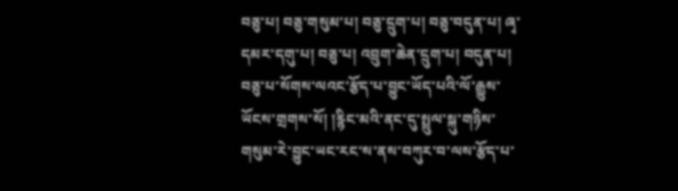བཅུ་པ། བཅུ་གསུམ་པ། བཅུ་དྲུག་པ། བཅུ་བདུན་པ། ཞྭ་དམར་དགུ་པ། བཅུ་པ། འབྲུག་ཆེན་དྲུག་པ། བདུན་པ། བཅུ་པ་སོགས་ལའང་རྩོད་པ་བྱུང་ཡོད་པའི་ལོ་རྒྱུས་ཡོངས་གྲགས་སོ། །རྙིང་མའི་ནང་དུ་སྤྲུལ་སྐུ་གཉིས་གསུམ་རེ་བྱུང་ཡང་རང་ས་ནས་བཀུར་བ་ལས་རྩོད་པ་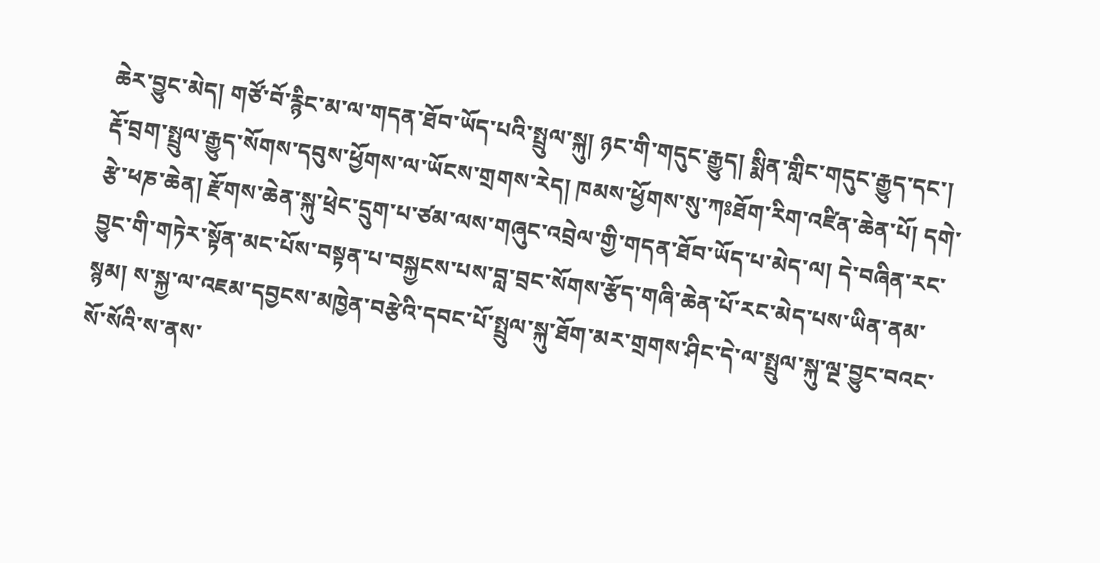ཆེར་བྱུང་མེད། གཙོ་བོ་རྙིང་མ་ལ་གདན་ཐོབ་ཡོད་པའི་སྤྲུལ་སྐུ། ཉང་གི་གདུང་རྒྱུད། སྨིན་གླིང་གདུང་རྒྱུད་དང་། རྡོ་བྲག་སྤྲུལ་རྒྱུད་སོགས་དབུས་ཕྱོགས་ལ་ཡོངས་གྲགས་རེད། ཁམས་ཕྱོགས་སུ་ཀཿཐོག་རིག་འཛིན་ཆེན་པོ། དགེ་རྩེ་ཕཎ་ཆེན། རྫོགས་ཆེན་སྐུ་ཕྲེང་དྲུག་པ་ཙམ་ལས་གཞུང་འབྲེལ་གྱི་གདན་ཐོབ་ཡོད་པ་མེད་ལ། དེ་བཞིན་རང་བྱུང་གི་གཏེར་སྟོན་མང་པོས་བསྟན་པ་བསྐྱངས་པས་བླ་བྲང་སོགས་རྩོད་གཞི་ཆེན་པོ་རང་མེད་པས་ཡིན་ནམ་སྙམ། ས་སྐྱ་ལ་འཇམ་དབྱངས་མཁྱེན་བརྩེའི་དབང་པོ་སྤྲུལ་སྐུ་ཐོག་མར་གྲགས་ཤིང་དེ་ལ་སྤྲུལ་སྐུ་ལྔ་བྱུང་བའང་སོ་སོའི་ས་ནས་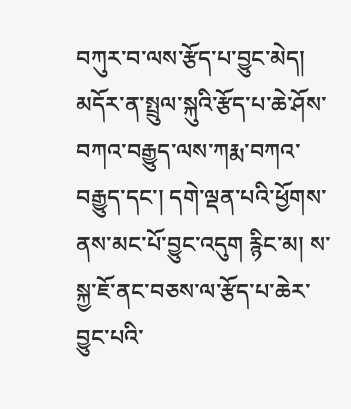བཀུར་བ་ལས་རྩོད་པ་བྱུང་མེད། མདོར་ན་སྤྲུལ་སྐུའི་རྩོད་པ་ཆེ་ཤོས་བཀའ་བརྒྱུད་ལས་ཀརྨ་བཀའ་བརྒྱུད་དང་། དགེ་ལྡན་པའི་ཕྱོགས་ནས་མང་པོ་བྱུང་འདུག རྙིང་མ། ས་སྐྱ་ཇོ་ནང་བཅས་ལ་རྩོད་པ་ཆེར་བྱུང་པའི་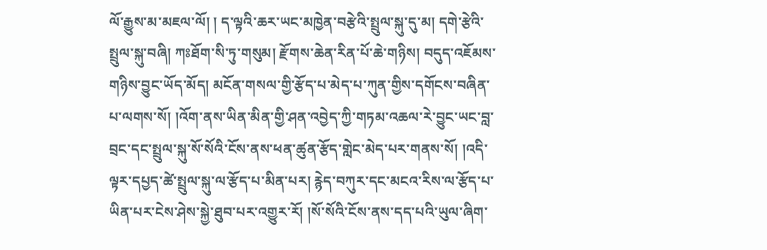ལོ་རྒྱུས་མ་མཇལ་ལོ། ། ད་ལྟའི་ཆར་ཡང་མཁྱེན་བརྩེའི་སྤྲུལ་སྐུ་དུ་མ། དགེ་རྩེའི་སྤྲུལ་སྐུ་བཞི། ཀཿཐོག་སི་ཏུ་གསུམ། རྫོགས་ཆེན་རིན་པོ་ཆེ་གཉིས། བདུད་འཇོམས་གཉིས་བྱུང་ཡོད་མོད། མངོན་གསལ་གྱི་རྩོད་པ་མེད་པ་ཀུན་གྱིས་དགོངས་བཞིན་པ་ལགས་སོ། །འོག་ནས་ཡིན་མིན་གྱི་ཤན་འབྱེད་ཀྱི་གཏམ་འཆལ་རེ་བྱུང་ཡང་བླ་བྲང་དང་སྤྲུལ་སྐུ་སོ་སོའི་ངོས་ནས་ཕན་ཚུན་རྩོད་གླེང་མེད་པར་གནས་སོ། །འདི་ལྟར་དཔྱད་ཚེ་སྤྲུལ་སྐུ་ལ་རྩོད་པ་མིན་པར། རྙེད་བཀུར་དང་མངའ་རིས་ལ་རྩོད་པ་ཡིན་པར་ངེས་ཤེས་སྐྱེ་ཐུབ་པར་འགྱུར་རོ། །སོ་སོའི་ངོས་ནས་དད་པའི་ཡུལ་ཞིག་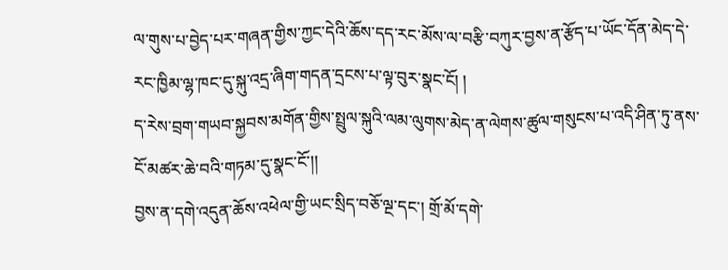ལ་གུས་པ་བྱེད་པར་གཞན་གྱིས་ཀྱང་དེའི་ཆོས་དད་རང་མོས་ལ་བརྩི་བཀུར་བྱས་ན་རྩོད་པ་ཡོང་དོན་མེད་དེ་རང་ཁྱིམ་ལྷ་ཁང་དུ་སྐུ་འདྲ་ཞིག་གདན་དྲངས་པ་ལྟ་བུར་སྣང་ངོ། །
ད་རེས་བྲག་གཡབ་སྐྱབས་མགོན་གྱིས་སྤྲུལ་སྐུའི་ལམ་ལུགས་མེད་ན་ལེགས་ཚུལ་གསུངས་པ་འདི་ཤིན་ཏུ་ནས་ངོ་མཚར་ཆེ་བའི་གཏམ་དུ་སྣང་ངོ་།།
བྱས་ན་དགེ་འདུན་ཆོས་འཕེལ་གྱི་ཡང་སྲིད་བཅོ་ལྔ་དང་། གྲོ་མོ་དགེ་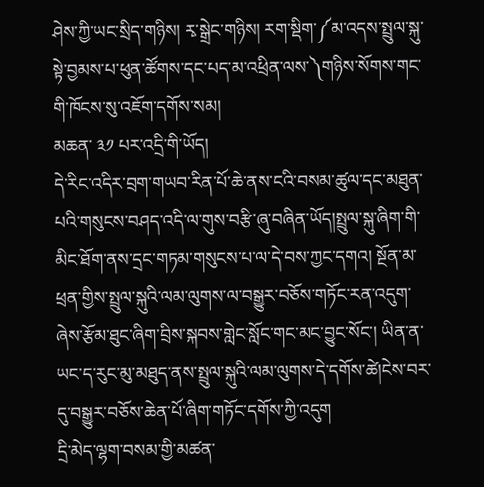ཤེས་ཀྱི་ཡང་སྲིད་གཉིས། རྭ་སྒྲེང་གཉིས། རག་སྡིག་༼མ་འདས་སྤྲུལ་སྐུ་སྟེ་བྱམས་པ་ཕུན་ཚོགས་དང་པད་མ་འཕྲིན་ལས་༽གཉིས་སོགས་གང་གི་ཁོངས་སུ་འཇོག་དགོས་སམ།
མཆན་ ༣༡ པར་འདྲི་གི་ཡོད།
དེ་རིང་འདིར་བྲག་གཡབ་རིན་པོ་ཆེ་ནས་ངའི་བསམ་ཚུལ་དང་མཐུན་པའི་གསུངས་བཤད་འདི་ལ་གུས་བརྩི་ཞུ་བཞིན་ཡོད།སྤྲུལ་སྐུ་ཞིག་གི་མིང་ཐོག་ནས་དྲང་གཏམ་གསུངས་པ་ལ་དེ་བས་ཀྱང་དགའ། སྔོན་མ་ཕྲན་གྱིས་སྤྲུལ་སྐུའི་ལམ་ལུགས་ལ་བསྒྱུར་བཅོས་གཏོང་རན་འདུག་ཞེས་རྩོམ་ཐུང་ཞིག་བྲིས་སྐབས་གླེང་སློང་གང་མང་བྱུང་སོང་། ཡིན་ན་ཡང་ད་རུང་མུ་མཐུད་ནས་སྤྲུལ་སྐུའི་ལམ་ལུགས་དེ་དགོས་ཚེ།ངེས་བར་དུ་བསྒྱུར་བཅོས་ཆེན་པོ་ཞིག་གཏོང་དགོས་ཀྱི་འདུག
དྲི་མེད་ལྷག་བསམ་གྱི་མཚན་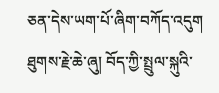ཅན་དེས་ཡག་པོ་ཞིག་བཀོད་འདུག ཐུགས་རྗེ་ཆེ་ཞུ། བོད་ཀྱི་སྤྲུལ་སྐུའི་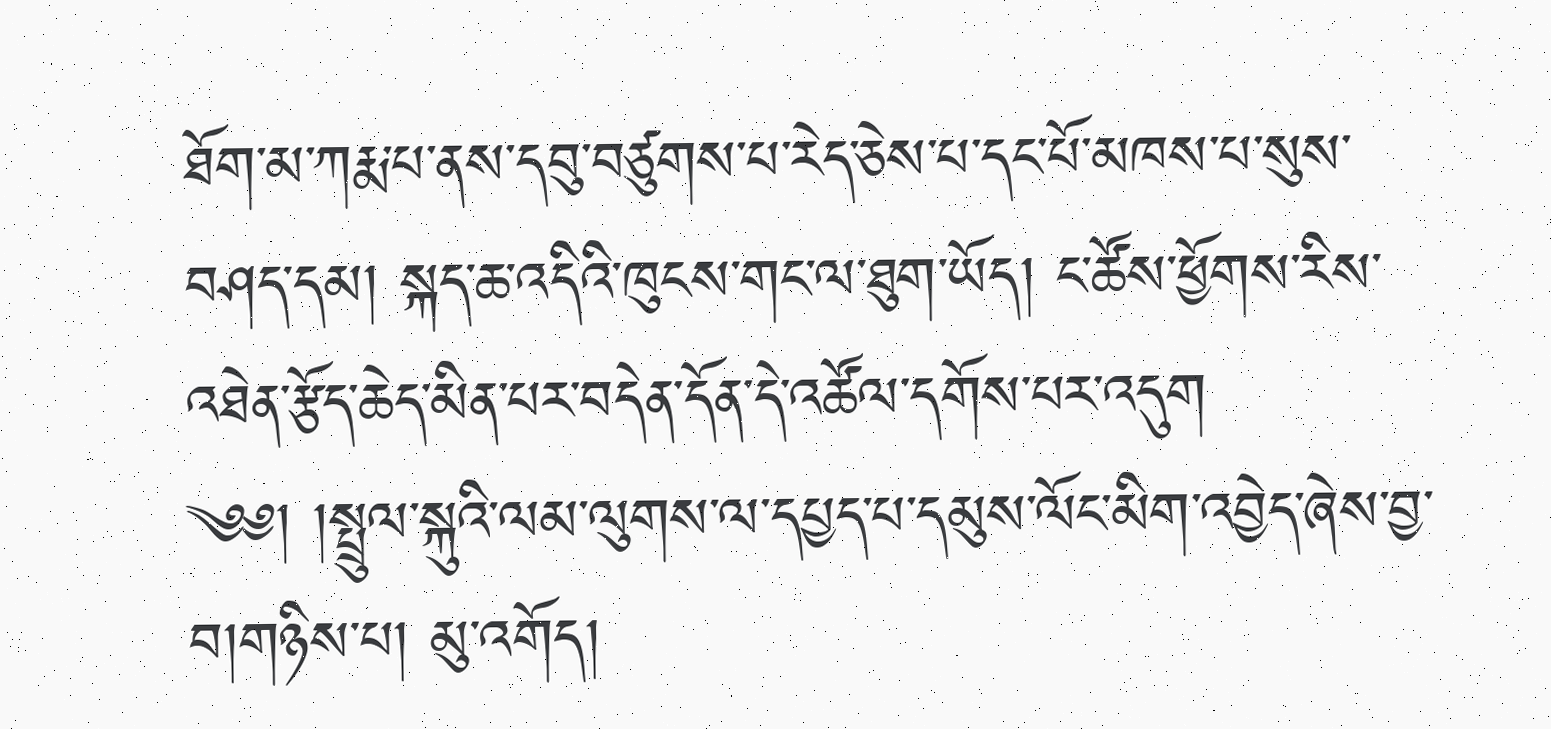ཐོག་མ་ཀརྨ་པ་ནས་དབུ་བཙུགས་པ་རེད་ཅེས་པ་དང་པོ་མཁས་པ་སུས་བཤད་དམ། སྐད་ཆ་འདིའི་ཁུངས་གང་ལ་ཐུག་ཡོད། ང་ཚོས་ཕྱོགས་རིས་འཐེན་རྩོད་ཆེད་མིན་པར་བདེན་དོན་དེ་འཚོལ་དགོས་པར་འདུག
༄༅། །སྤྲུལ་སྐུའི་ལམ་ལུགས་ལ་དཔྱད་པ་དམུས་ལོང་མིག་འབྱེད་ཞེས་བྱ་བ།གཉིས་པ། མུ་འགོད།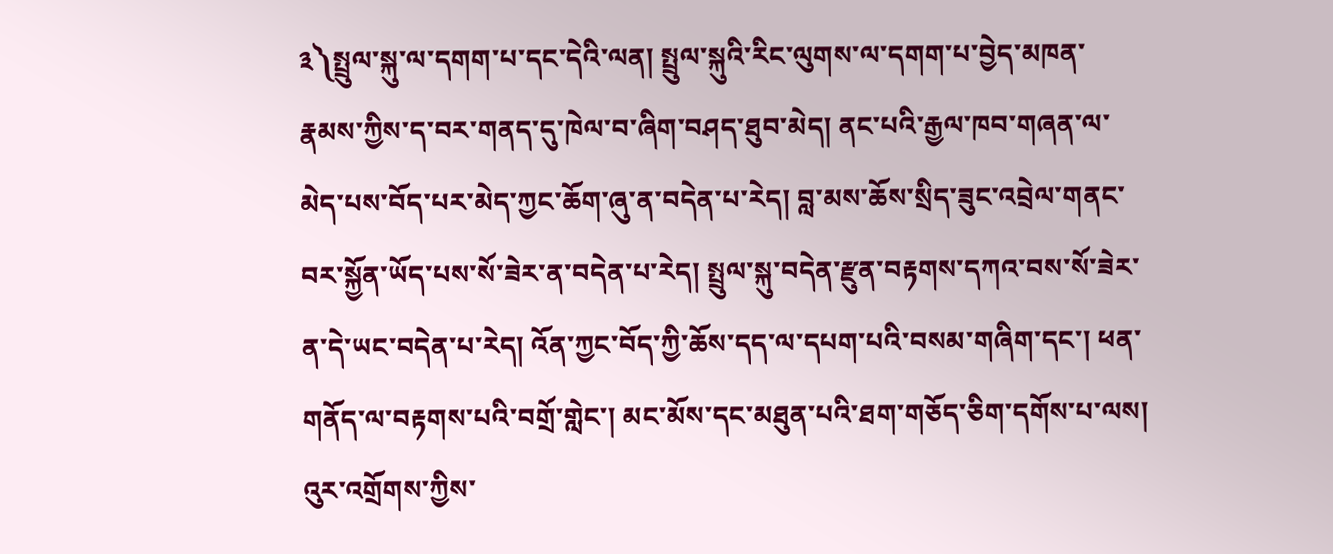༣༽སྤྲུལ་སྐུ་ལ་དགག་པ་དང་དེའི་ལན། སྤྲུལ་སྐུའི་རིང་ལུགས་ལ་དགག་པ་བྱེད་མཁན་རྣམས་ཀྱིས་ད་བར་གནད་དུ་ཁེལ་བ་ཞིག་བཤད་ཐུབ་མེད། ནང་པའི་རྒྱལ་ཁབ་གཞན་ལ་མེད་པས་བོད་པར་མེད་ཀྱང་ཆོག་ཞུ་ན་བདེན་པ་རེད། བླ་མས་ཆོས་སྲིད་ཟུང་འབྲེལ་གནང་བར་སྐྱོན་ཡོད་པས་སོ་ཟེར་ན་བདེན་པ་རེད། སྤྲུལ་སྐུ་བདེན་རྫུན་བརྟགས་དཀའ་བས་སོ་ཟེར་ན་དེ་ཡང་བདེན་པ་རེད། འོན་ཀྱང་བོད་ཀྱི་ཆོས་དད་ལ་དཔག་པའི་བསམ་གཞིག་དང་། ཕན་གནོད་ལ་བརྟགས་པའི་བགྲོ་གླེང་། མང་མོས་དང་མཐུན་པའི་ཐག་གཅོད་ཅིག་དགོས་པ་ལས། འུར་འགྲོགས་ཀྱིས་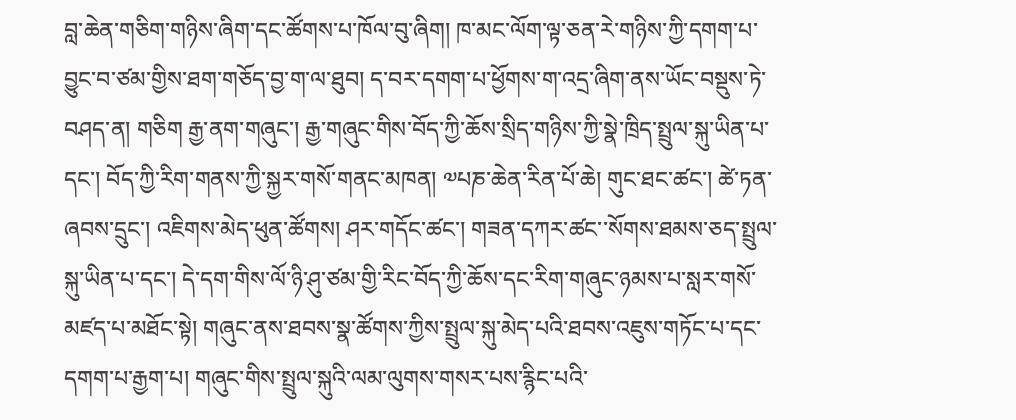བླ་ཆེན་གཅིག་གཉིས་ཞིག་དང་ཚོགས་པ་ཁོལ་བུ་ཞིག། ཁ་མང་ལོག་ལྟ་ཅན་རེ་གཉིས་ཀྱི་དགག་པ་བྱུང་བ་ཙམ་གྱིས་ཐག་གཅོད་བྱ་ག་ལ་ཐུབ། ད་བར་དགག་པ་ཕྱོགས་ག་འདྲ་ཞིག་ནས་ཡོང་བསྡུས་ཏེ་བཤད་ན། གཅིག རྒྱ་ནག་གཞུང་། རྒྱ་གཞུང་གིས་བོད་ཀྱི་ཆོས་སྲིད་གཉིས་ཀྱི་སྣེ་ཁྲིད་སྤྲུལ་སྐུ་ཡིན་པ་དང་། བོད་ཀྱི་རིག་གནས་ཀྱི་སྐྱར་གསོ་གནང་མཁན། ༧པཎ་ཆེན་རིན་པོ་ཆེ། གུང་ཐང་ཚང་། ཚེ་ཏན་ཞབས་དྲུང་། འཇིགས་མེད་ཕུན་ཚོགས། ཤར་གདོང་ཚང་། གཟན་དཀར་ཚང་་སོགས་ཐམས་ཅད་སྤྲུལ་སྐུ་ཡིན་པ་དང་། དེ་དག་གིས་ལོ་ཉི་ཤུ་ཙམ་གྱི་རིང་བོད་ཀྱི་ཆོས་དང་རིག་གཞུང་ཉམས་པ་སླར་གསོ་མཛད་པ་མཐོང་སྟེ། གཞུང་ནས་ཐབས་སྣ་ཚོགས་ཀྱིས་སྤྲུལ་སྐུ་མེད་པའི་ཐབས་འཇུས་གཏོང་པ་དང་དགག་པ་རྒྱག་པ། གཞུང་གིས་སྤྲུལ་སྐུའི་ལམ་ལུགས་གསར་པས་རྙིང་པའི་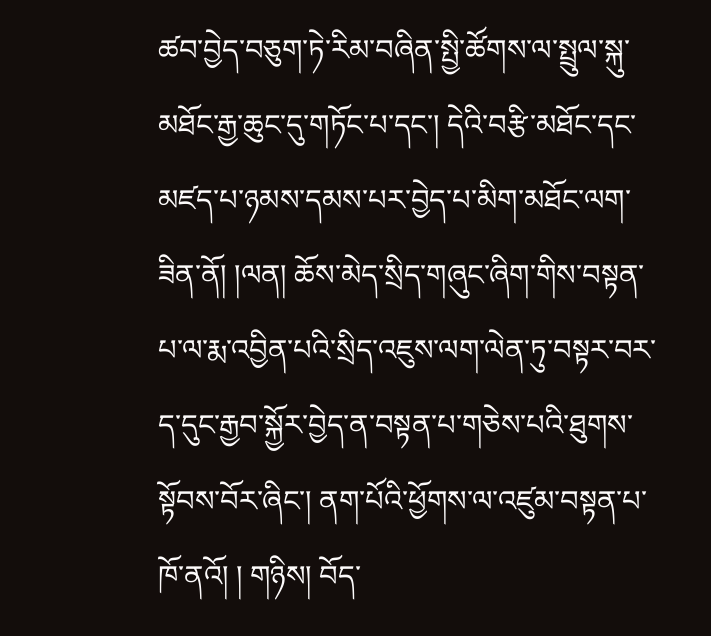ཚབ་བྱེད་བཅུག་ཏེ་རིམ་བཞིན་སྤྱི་ཚོགས་ལ་སྤྲུལ་སྐུ་མཐོང་རྒྱ་ཆུང་དུ་གཏོང་པ་དང་། དེའི་བརྩི་མཐོང་དང་མཛད་པ་ཉམས་དམས་པར་བྱེད་པ་མིག་མཐོང་ལག་ཟིན་ནོ། །ལན། ཆོས་མེད་སྲིད་གཞུང་ཞིག་གིས་བསྟན་པ་ལ་རྨ་འབྱིན་པའི་སྲིད་འཇུས་ལག་ལེན་ཏུ་བསྟར་བར་ད་དུང་རྒྱབ་སྐྱོར་བྱེད་ན་བསྟན་པ་གཅེས་པའི་ཐུགས་སྟོབས་བོར་ཞིང་། ནག་པོའི་ཕྱོགས་ལ་འཛུམ་བསྟན་པ་ཁོ་ནའོ། ། གཉིས། བོད་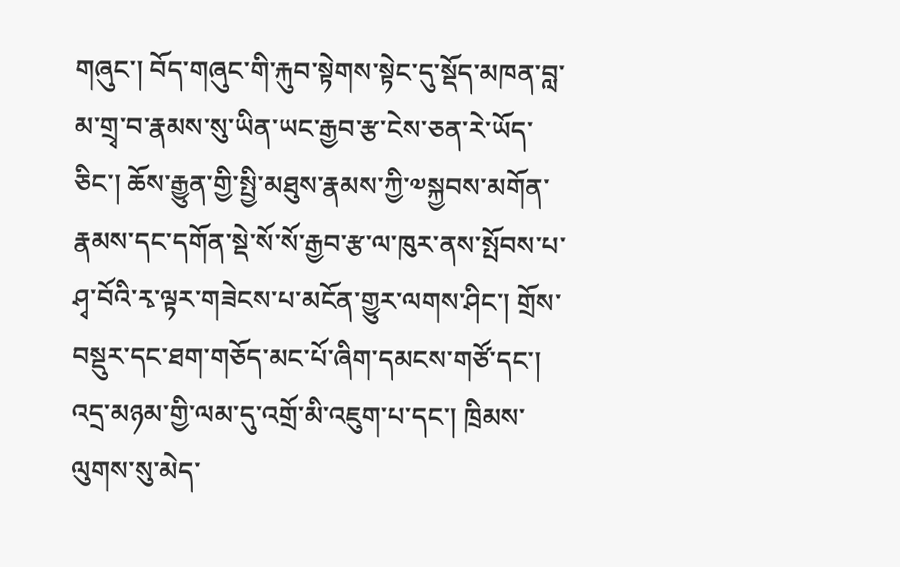གཞུང་། བོད་གཞུང་གི་རྐུབ་སྟེགས་སྟེང་དུ་སྡོད་མཁན་བླ་མ་གྲྭ་བ་རྣམས་སུ་ཡིན་ཡང་རྒྱབ་རྩ་ངེས་ཅན་རེ་ཡོད་ཅིང་། ཆོས་རྒྱུན་གྱི་སྤྱི་མཐུས་རྣམས་ཀྱི་༧སྐྱབས་མགོན་རྣམས་དང་དགོན་སྡེ་སོ་སོ་རྒྱབ་རྩ་ལ་ཁུར་ནས་སྤོབས་པ་ཤྭ་བོའི་རྭ་ལྟར་གཟེངས་པ་མངོན་གྱུར་ལགས་ཤིང་། གྲོས་བསྡུར་དང་ཐག་གཅོད་མང་པོ་ཞིག་དམངས་གཙོ་དང་། འདྲ་མཉམ་གྱི་ལམ་དུ་འགྲོ་མི་འཇུག་པ་དང་། ཁྲིམས་ལུགས་སུ་མེད་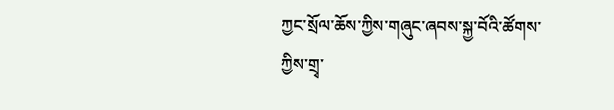ཀྱང་སྲོལ་ཆོས་ཀྱིས་གཞུང་ཞབས་སྐྱ་བོའི་ཚོགས་ཀྱིས་གྲྭ་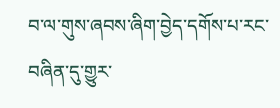བ་ལ་གུས་ཞབས་ཞིག་བྱེད་དགོས་པ་རང་བཞིན་དུ་གྱུར་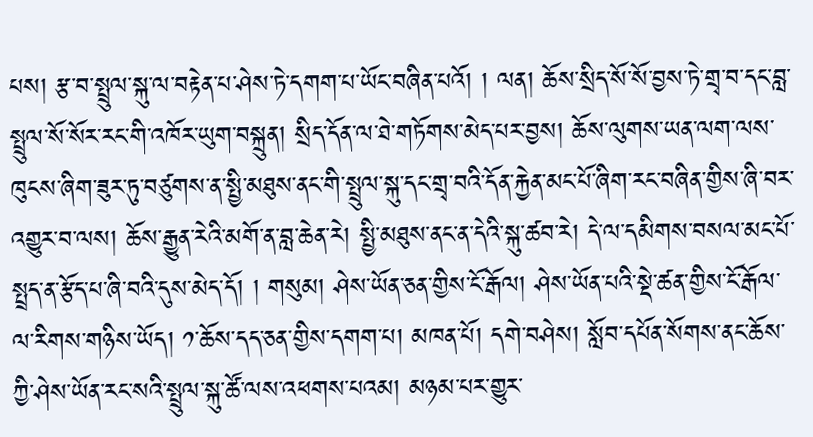པས། རྩ་བ་སྤྲུལ་སྐུ་ལ་བརྟེན་པ་ཤེས་ཏེ་དགག་པ་ཡོང་བཞིན་པའོ། ། ལན། ཆོས་སྲིད་སོ་སོ་བྱས་ཏེ་གྲྭ་བ་དང་བླ་སྤྲུལ་སོ་སོར་རང་གི་འཁོར་ཡུག་བསྐྲུན། སྲིད་དོན་ལ་ཐེ་གཏོགས་མེད་པར་བྱས། ཆོས་ལུགས་ཡན་ལག་ལས་ཁུངས་ཞིག་ཟུར་ཏུ་བཙུགས་ན་སྤྱི་མཐུས་ནང་གི་སྤྲུལ་སྐུ་དང་གྲྭ་བའི་དོན་རྐྱེན་མང་པོ་ཞིག་རང་བཞིན་གྱིས་ཞི་བར་འགྱུར་བ་ལས། ཆོས་རྒྱུན་རེའི་མགོ་ན་བླ་ཆེན་རེ། སྤྱི་མཐུས་ནང་ན་དེའི་སྐུ་ཚབ་རེ། དེ་ལ་དམིགས་བསལ་མང་པོ་སྤྲད་ན་རྩོད་པ་ཞི་བའི་དུས་མེད་དོ། ། གསུམ། ཤེས་ཡོན་ཅན་གྱིས་ངོ་རྒོལ། ཤེས་ཡོན་པའི་སྡེ་ཚན་གྱིས་ངོ་རྒོལ་ལ་རིགས་གཉིས་ཡོད། ༡་ཆོས་དད་ཅན་གྱིས་དགག་པ། མཁན་པོ། དགེ་བཤེས། སློབ་དཔོན་སོགས་ནང་ཆོས་ཀྱི་ཤེས་ཡོན་རང་སའི་སྤྲུལ་སྐུ་ཚོ་ལས་འཕགས་པའམ། མཉམ་པར་གྱུར་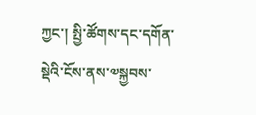ཀྱང་། སྤྱི་ཚོགས་དང་དགོན་སྡེའི་ངོས་ནས་༧སྐྱབས་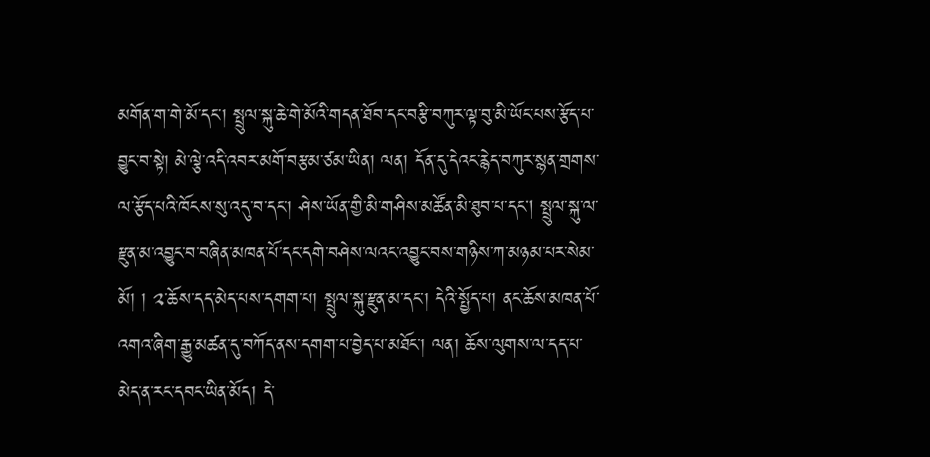མགོན་ག་གེ་མོ་དང་། སྤྲུལ་སྐུ་ཆེ་གེ་མོའི་གདན་ཐོབ་དང་བརྩི་བཀུར་ལྟ་བུ་མི་ཡོང་པས་རྩོད་པ་བྱུང་བ་སྟེ། མེ་ལྕེ་འདི་འབར་མགོ་བརྩམ་ཙམ་ཡིན། ལན། དོན་དུ་དེའང་རྙེད་བཀུར་སྙན་གྲགས་ལ་རྩོད་པའི་ཁོངས་སུ་འདུ་བ་དང་། ཤེས་ཡོན་གྱི་མི་གཤིས་མཚོན་མི་ཐུབ་པ་དང། སྤྲུལ་སྐུ་ལ་རྫུན་མ་འབྱུང་བ་བཞིན་མཁན་པོ་དང་དགེ་བཤེས་ལའང་འབྱུང་བས་གཉིས་ཀ་མཉམ་པར་སེམ་མོ། ། ༢་ཆོས་དད་མེད་པས་དགག་པ། སྤྲུལ་སྐུ་རྫུན་མ་དང་། དེའི་སྤྱོད་པ། ནང་ཆོས་མཁན་པོ་འགའ་ཞིག་རྒྱུ་མཚན་དུ་བཀོད་ནས་དགག་པ་བྱེད་པ་མཐོང་། ལན། ཆོས་ལུགས་ལ་དད་པ་མེད་ན་རང་དབང་ཡིན་མོད། དེ་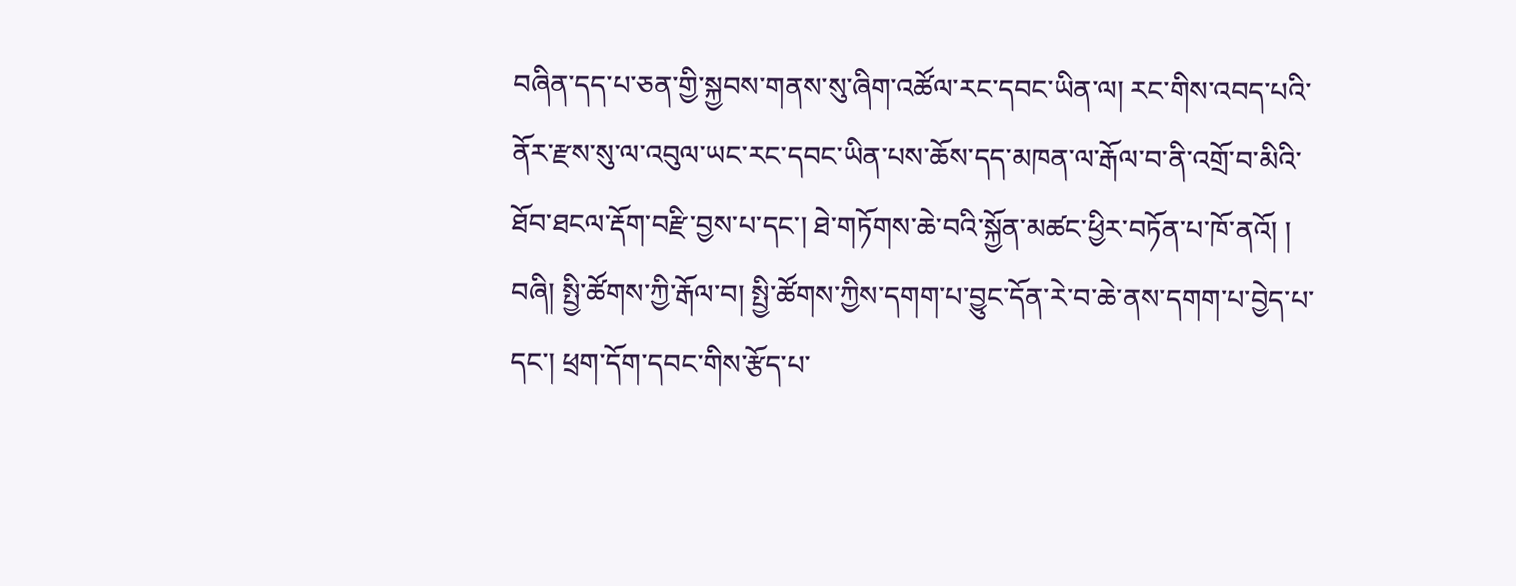བཞིན་དད་པ་ཅན་གྱི་སྐྱབས་གནས་སུ་ཞིག་འཚོལ་རང་དབང་ཡིན་ལ། རང་གིས་འབད་པའི་ནོར་རྫས་སུ་ལ་འབུལ་ཡང་རང་དབང་ཡིན་པས་ཆོས་དད་མཁན་ལ་རྒོལ་བ་ནི་འགྲོ་བ་མིའི་ཐོབ་ཐངལ་རྡོག་བརྫི་བྱས་པ་དང་། ཐེ་གཏོགས་ཆེ་བའི་སྐྱོན་མཚང་ཕྱིར་བཏོན་པ་ཁོ་ནའོ། ། བཞི། སྤྱི་ཚོགས་ཀྱི་རྒོལ་བ། སྤྱི་ཚོགས་ཀྱིས་དགག་པ་བྱུང་དོན་རེ་བ་ཆེ་ནས་དགག་པ་བྱེད་པ་དང་། ཕྲག་དོག་དབང་གིས་རྩོད་པ་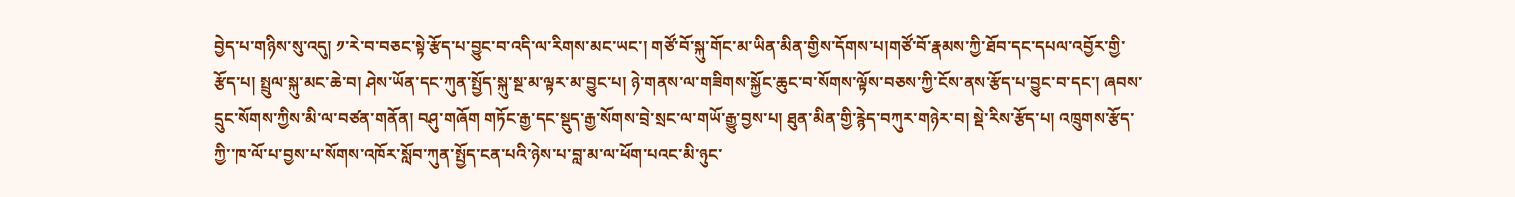བྱེད་པ་གཉིས་སུ་འདུ། ༡་རེ་བ་བཅང་སྟེ་རྩོད་པ་བྱུང་བ་འདི་ལ་རིགས་མང་ཡང་། གཙོ་བོ་སྐུ་གོང་མ་ཡིན་མིན་གྱིས་དོགས་པ།གཙོ་བོ་རྣམས་ཀྱི་ཐོབ་དང་དཔལ་འབྱོར་གྱི་རྩོད་པ། སྤྲུལ་སྐུ་མང་ཆེ་བ། ཤེས་ཡོན་དང་ཀུན་སྤྱོད་སྐུ་སྔ་མ་ལྟར་མ་བྱུང་པ། ཉེ་གནས་ལ་གཟིགས་སྐྱོང་ཆུང་བ་སོགས་ལྟོས་བཅས་ཀྱི་ངོས་ནས་རྩོད་པ་བྱུང་བ་དང་། ཞབས་དྲུང་སོགས་ཀྱིས་མི་ལ་བཙན་གནོན། བཤུ་གཞོག གཏོང་རྒྱ་དང་སྡུད་རྒྱ་སོགས་བྲེ་སྲང་ལ་གཡོ་རྒྱུ་བྱས་པ། ཐུན་མིན་གྱི་རྙེད་བཀུར་གཉེར་བ། སྡེ་རིས་རྩོད་པ། འཁྲུགས་རྩོད་ཀྱི་་ཁ་ལོ་པ་བྱས་པ་སོགས་འཁོར་སློབ་ཀུན་སྤྱོད་ངན་པའི་ཉེས་པ་བླ་མ་ལ་ཕོག་པའང་མི་ཉུང་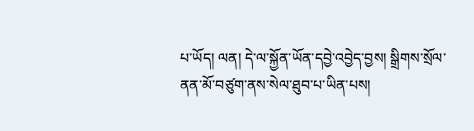པ་ཡོད། ལན། དེ་ལ་སྐྱོན་ཡོན་དབྱེ་འབྱེད་བྱས། སྒྲིགས་སྲོལ་ནན་མོ་བཙུག་ནས་སེལ་ཐུབ་པ་ཡིན་པས།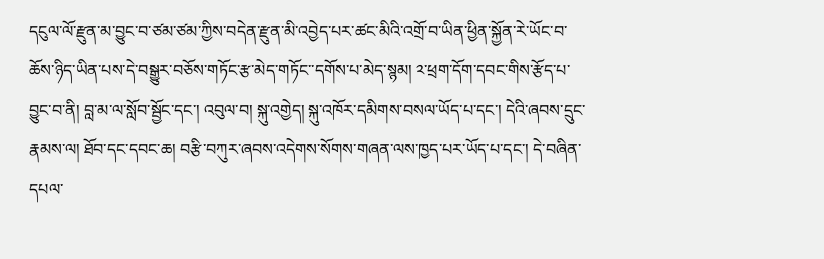དངུལ་ལོ་རྫུན་མ་བྱུང་བ་ཙམ་ཙམ་ཀྱིས་བདེན་རྫུན་མི་འབྱེད་པར་ཚང་མིའི་འགྲོ་བ་ཡིན་ཕྱིན་སྐྱོན་རེ་ཡོང་བ་ཆོས་ཉིད་ཡིན་པས་དེ་བསྒྱུར་བཅོས་གཏོང་རྩ་མེད་གཏོང་་དགོས་པ་མེད་སྙམ། ༢་ཕྲག་དོག་དབང་གིས་རྩོད་པ་བྱུང་བ་ནི། བླ་མ་ལ་སློབ་སྦྱོང་དང་། འབུལ་བ། སྐུ་འགྱེད། སྐུ་འཁོར་དམིགས་བསལ་ཡོད་པ་དང་། དེའི་ཞབས་དྲུང་རྣམས་ལ། ཐོབ་དང་དབང་ཆ། བརྩི་བཀུར་ཞབས་འདེགས་སོགས་གཞན་ལས་ཁྱད་པར་ཡོད་པ་དང་། དེ་བཞིན་དཔལ་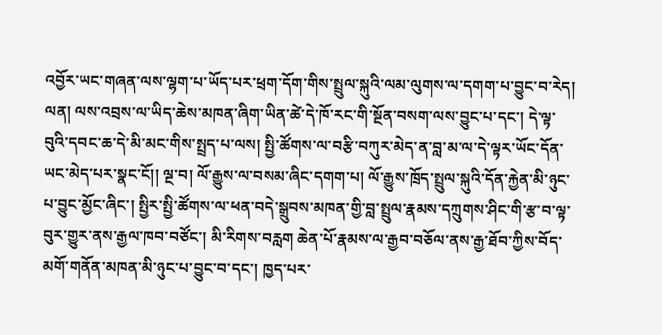འབྱོར་ཡང་གཞན་ལས་ལྷག་པ་ཡོད་པར་ཕྲག་དོག་གིས་སྤྲུལ་སྐུའི་ལམ་ལུགས་ལ་དགག་པ་བྱུང་བ་རེད། ལན། ལས་འབྲས་ལ་ཡིད་ཆེས་མཁན་ཞིག་ཡིན་ཚེ་དེ་ཁོ་རང་གི་སྔོན་བསག་ལས་བྱུང་པ་དང་། དེ་ལྟ་བུའི་དབང་ཆ་དེ་མི་མང་གིས་སྤྲད་པ་ལས། སྤྱི་ཚོགས་ལ་བརྩི་བཀུར་མེད་ན་བླ་མ་ལ་དེ་ལྟར་ཡོང་དོན་ཡང་མེད་པར་སྣང་ངོ།། ལྔ་བ། ལོ་རྒྱུས་ལ་བསམ་ཞིང་དགག་པ། ལོ་རྒྱུས་ཁྲོད་སྤྲུལ་སྐུའི་དོན་རྐྱེན་མི་ཉུང་པ་བྱུང་མྱོང་ཞིང་། སྤྱིར་སྤྱི་ཚོགས་ལ་ཕན་བདེ་སྒྲུབས་མཁན་གྱི་བླ་སྤྲུལ་རྣམས་དཀྲུགས་ཤིང་གི་རྩ་བ་ལྟ་བུར་གྱུར་ནས་རྒྱལ་ཁབ་བཙོང་། མི་རིགས་བརླག ཆེན་པོ་རྣམས་ལ་རྒྱབ་བཅོལ་ནས་རྒྱ་ཐོབ་ཀྱིས་བོད་མགོ་གནོན་མཁན་མི་ཉུང་པ་བྱུང་བ་དང་། ཁྱད་པར་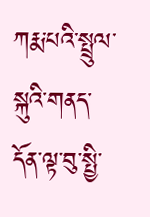ཀརྨ་པའི་སྤྲུལ་སྐུའི་གནད་དོན་ལྟ་བུ་སྤྱི་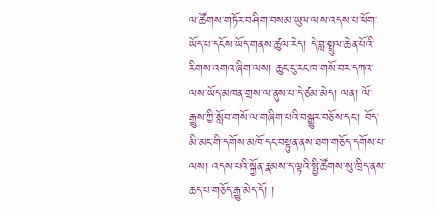ལ་ཚོགས་གཏོར་བཤིག་བསམ་ཡུལ་ལས་འདས་པ་ཕོག་ཡོད་པ་དངོས་ཡོད་གནས་ཚུལ་རེད། དེ་བླ་སྤྲུལ་ཆེན་པོའི་རིགས་འགའ་ཞིག་ལས། ཆུང་ངུ་རང་ཁ་གསོ་བར་དཀའ་ལས་ཡོད་མཁན་གྲས་ལ་ནུས་པ་དེ་ཙམ་མེད། ལན། ལོ་རྒྱུས་ཀྱི་སློབ་གསོ་ལ་གཞིག་པའི་བསྒྱུར་བཅོས་དང་། བོད་མི་མང་གི་དགོས་མཁོ་དང་བསྟུན་ནས་ཐག་གཅོད་དགོས་པ་ལས། འདས་པའི་སྐྱོན་རྣམས་ད་ལྟའི་སྤྱི་ཚོགས་སུ་ཁྲིད་ནས་ཆད་པ་གཅོད་རྒྱུ་མེད་དོ། །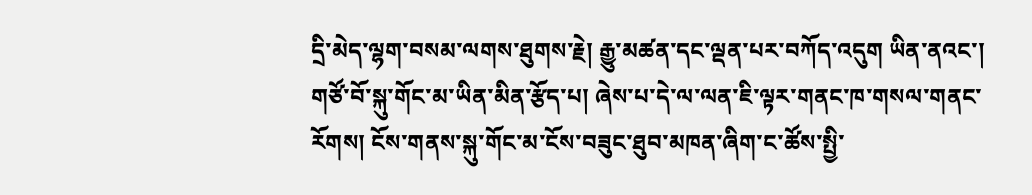དྲི་མེད་ལྷག་བསམ་ལགས་ཐུགས་རྗེ། རྒྱུ་མཚན་དང་ལྡན་པར་བཀོད་འདུག ཡིན་ནའང་། གཙོ་བོ་སྐུ་གོང་མ་ཡིན་མིན་རྩོད་པ། ཞེས་པ་དེ་ལ་ལན་ཇི་ལྟར་གནང་ཁ་གསལ་གནང་རོགས། ངོས་གནས་སྐུ་གོང་མ་ངོས་བཟུང་ཐུབ་མཁན་ཞིག་ང་ཚོས་སྤྱི་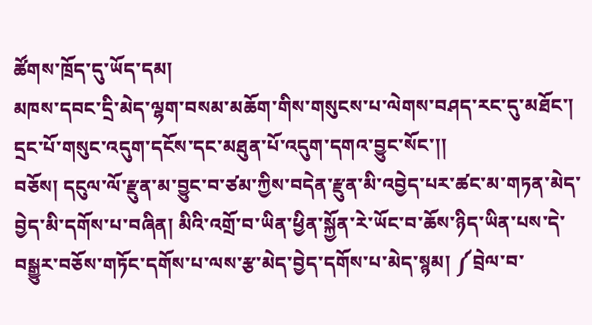ཚོགས་ཁྲོད་དུ་ཡོད་དམ།
མཁས་དབང་དྲི་མེད་ལྷག་བསམ་མཆོག་གིས་གསུངས་པ་ལེགས་བཤད་རང་དུ་མཐོང་།
དྲང་པོ་གསུང་འདུག་དངོས་དང་མཐུན་པོ་འདུག་དགའ་བྱུང་སོང་།།
བཅོས། དངུལ་ལོ་རྫུན་མ་བྱུང་བ་ཙམ་ཀྱིས་བདེན་རྫུན་མི་འབྱེད་པར་ཚང་མ་གཏན་མེད་བྱེད་མི་དགོས་པ་བཞིན། མིའི་འགྲོ་བ་ཡིན་ཕྱིན་སྐྱོན་རེ་ཡོང་བ་ཆོས་ཉིད་ཡིན་པས་དེ་བསྒྱུར་བཅོས་གཏོང་དགོས་པ་ལས་རྩ་མེད་བྱེད་དགོས་པ་མེད་སྙམ། ༼བྲེལ་བ་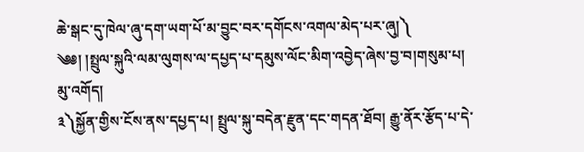ཆེ་སྒང་དུ་ཁེལ་ཞུ་དག་ཡག་པོ་མ་བྱུང་བར་དགོངས་འགལ་མེད་པར་ཞུ།༽
༄༅། །སྤྲུལ་སྐུའི་ལམ་ལུགས་ལ་དཔྱད་པ་དམུས་ལོང་མིག་འབྱེད་ཞེས་བྱ་བ།གསུམ་པ། མུ་འགོད།
༣༽སྐྱོན་གྱིས་ངོས་ནས་དཔྱད་པ། སྤྲུལ་སྐུ་བདེན་རྫུན་དང་གདན་ཐོབ། རྒྱུ་ནོར་རྩོད་པ་དེ་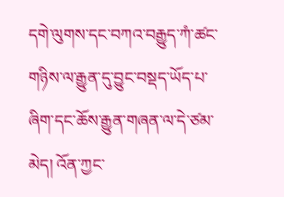དགེ་ལུགས་དང་བཀའ་བརྒྱུད་ཀཾ་ཚང་གཉིས་ལ་རྒྱུན་དུ་བྱུང་བསྡད་ཡོད་པ་ཞིག་དང་ཆོས་རྒྱུན་གཞན་ལ་དེ་ཙམ་མེད། འོན་ཀྱང་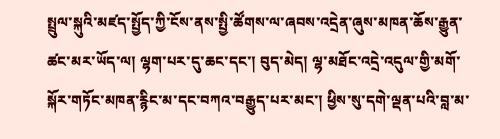སྤྲུལ་སྐུའི་མཛད་སྤྱོད་ཀྱི་ངོས་ནས་སྤྱི་ཚོགས་ལ་ཞབས་འདྲེན་ཞུས་མཁན་ཆོས་རྒྱུན་ཚང་མར་ཡོད་ལ། ལྷག་པར་དུ་ཆང་དང་། བུད་མེད། ལྷ་མཐོང་འདྲེ་འདུལ་གྱི་མགོ་སྐོར་གཏོང་མཁན་རྙིང་མ་དང་བཀའ་བརྒྱུད་པར་མང་། ཕྱིས་སུ་དགེ་ལྡན་པའི་བླ་མ་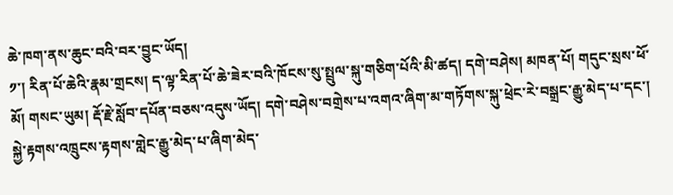ཆེ་ཁག་ནས་ཆུང་བའི་བར་བྱུང་ཡོད།
༡་། རིན་པོ་ཆེའི་རྣམ་གྲངས། ད་ལྟ་རིན་པོ་ཆེ་ཟེར་བའི་ཁོངས་སུ་སྤྲུལ་སྐུ་གཅིག་པོའི་མི་ཚད། དགེ་བཤེས། མཁན་པོ། གདུང་སྲས་ཕོ་མོ། གསང་ཡུམ། རྡོ་རྗེ་སློབ་དཔོན་བཅས་འདུས་ཡོད། དགེ་བཤེས་བགྲེས་པ་འགའ་ཞིག་མ་གཏོགས་སྐུ་ཕྲེང་རེ་བསྒྲང་རྒྱུ་མེད་པ་དང་། སྐྱེ་རྟགས་འཁྲུངས་རྟགས་གླེང་རྒྱུ་མེད་པ་ཞིག་མེད་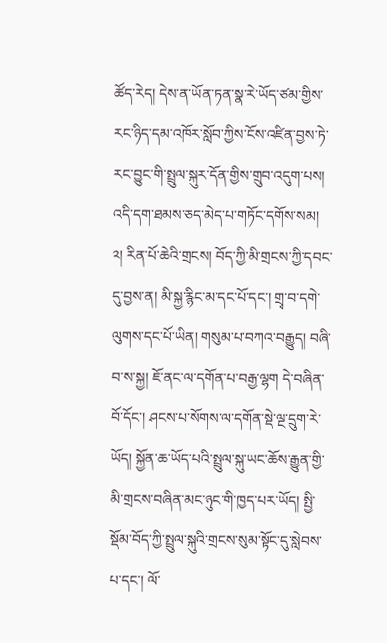ཚོད་རེད། དེས་ན་ཡོན་ཏན་སྣ་རེ་ཡོད་ཙམ་གྱིས་རང་ཉིད་དམ་འཁོར་སློབ་ཀྱིས་ངོས་འཛིན་བྱས་ཏེ་རང་བྱུང་གི་སྤྲུལ་སྐུར་དོན་གྱིས་གྲུབ་འདུག་པས། འདི་དག་ཐམས་ཅད་མེད་པ་གཏོང་དགོས་སམ།
༢། རིན་པོ་ཆེའི་གྲངས། བོད་ཀྱི་མི་གྲངས་ཀྱི་དབང་དུ་བྱས་ན། མི་སྐྱ་རྙིང་མ་དང་པོ་དང་། གྲྭ་བ་དགེ་ལུགས་དང་པོ་ཡིན། གསུམ་པ་བཀའ་བརྒྱུད། བཞི་བ་ས་སྐྱ། ཇོ་ནང་ལ་དགོན་པ་བརྒྱ་ལྷག དེ་བཞིན་བོ་དོང་། ཤངས་པ་སོགས་ལ་དགོན་སྡེ་ལྔ་དྲུག་རེ་ཡོད། སྐྱོན་ཆ་ཡོད་པའི་སྤྲུལ་སྐུ་ཡང་ཆོས་རྒྱུན་གྱི་མི་གྲངས་བཞིན་མང་ཉུང་གི་ཁྱད་པར་ཡོད། སྤྱི་སྡོམ་བོད་ཀྱི་སྤྲུལ་སྐུའི་གྲངས་སུམ་སྟོང་དུ་སླེབས་པ་དང་། ལོ་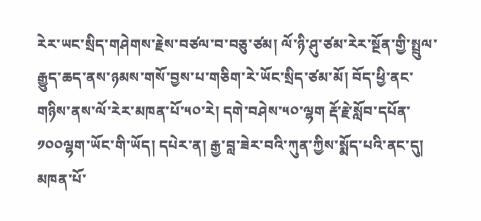རེར་ཡང་སྲིད་གཤེགས་རྗེས་བཙལ་བ་བཅུ་ཙམ། ལོ་ཉི་ཤུ་ཙམ་རེར་སྔོན་གྱི་སྤྲུལ་རྒྱུད་ཆད་ནས་ཉམས་གསོ་བྱས་པ་གཅིག་རེ་ཡོང་སྲིད་ཙམ་མོ། བོད་ཕྱི་ནང་གཉིས་ནས་ལོ་རེར་མཁན་པོ་༥༠་རེ། དགེ་བཤེས་༥༠་ལྷག རྡོ་རྗེ་སློབ་དཔོན་༡༠༠ལྷག་ཡོང་གི་ཡོད། དཔེར་ན། རྒྱ་བླ་ཟེར་བའི་ཀུན་ཀྱིས་སྨོད་པའི་ནང་དུ། མཁན་པོ་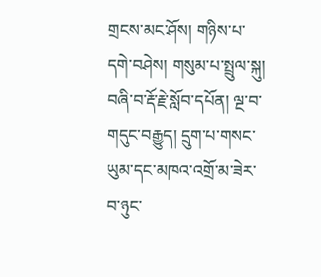གྲངས་མང་ཤོས། གཉིས་པ་དགེ་བཤེས། གསུམ་པ་སྤྲུལ་སྐུ། བཞི་བ་རྡོ་རྗེ་སློབ་དཔོན། ལྔ་བ་གདུང་བརྒྱུད། དྲུག་པ་གསང་ཡུམ་དང་མཁའ་འགྲོ་མ་ཟེར་བ་ཉུང་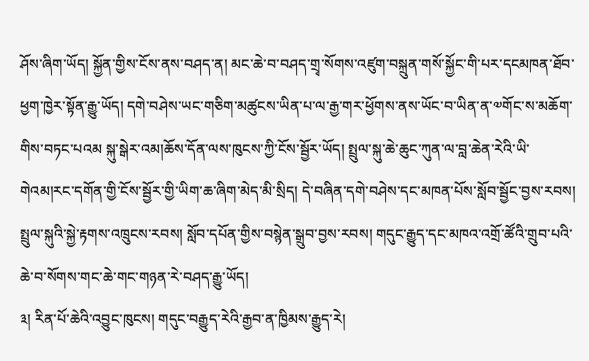ཤོས་ཞིག་ཡོད། སྐྱོན་གྱིས་ངོས་ནས་བཤད་ན། མང་ཆེ་བ་བཤད་གྲྭ་སོགས་འཛུག་བསྐྲུན་གསོ་སྐྱོང་གི་པར་དངམཁན་ཐོབ་ཕྱག་ཁྱེར་སྟོན་རྒྱུ་ཡོད། དགེ་བཤེས་ཡང་གཅིག་མཚུངས་ཡིན་པ་ལ་རྒྱ་གར་ཕྱོགས་ནས་ཡོང་བ་ཡིན་ན་༧གོང་ས་མཆོག་གིས་བཏང་པའམ སྐུ་སྒེར་འམ།ཆོས་དོན་ལས་ཁུངས་ཀྱི་ངོས་སྦྱོར་ཡོད། སྤྲུལ་སྐུ་ཆེ་ཆུང་ཀུན་ལ་བླ་ཆེན་རེའི་ཡི་གེའམ།རང་དགོན་གྱི་ངོས་སྦྱོར་གྱི་ཡིག་ཆ་ཞིག་མེད་མི་སྲིད། དེ་བཞིན་དགེ་བཤེས་དང་མཁན་པོས་སློབ་སྦྱོང་བྱས་རབས། སྤྲུལ་སྐུའི་སྐྱེ་རྟགས་འཁྲུངས་རབས། སློབ་དཔོན་གྱིས་བསྙེན་སྒྲུབ་བྱས་རབས། གདུང་རྒྱུད་དང་མཁའ་འགྲོ་ཚོའི་གྲུབ་པའི་ཆེ་བ་སོགས་གང་ཆེ་གང་གཉན་རེ་བཤད་རྒྱུ་ཡོད།
༣། རིན་པོ་ཆེའི་འབྱུང་ཁུངས། གདུང་བརྒྱུད་རེའི་རྒྱབ་ན་ཁྱིམས་རྒྱུད་རེ།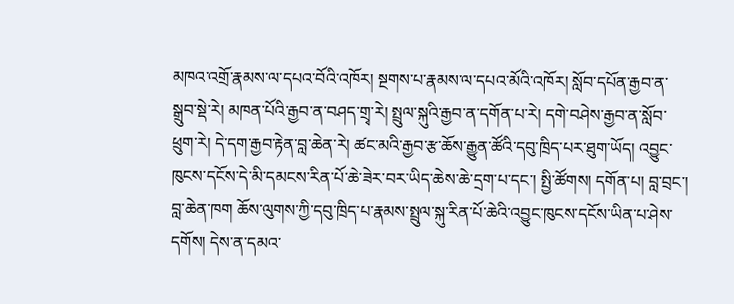མཁའ་འགྲོ་རྣམས་ལ་དཔའ་བོའི་འཁོར། སྔགས་པ་རྣམས་ལ་དཔའ་མོའི་འཁོར། སློབ་དཔོན་རྒྱབ་ན་སྒྲུབ་སྡེ་རེ། མཁན་པོའི་རྒྱབ་ན་བཤད་གྲྭ་རེ། སྤྲུལ་སྐུའི་རྒྱབ་ན་དགོན་པ་རེ། དགེ་བཤེས་རྒྱབ་ན་སློབ་ཕྲུག་རེ། དེ་དག་རྒྱབ་རྟེན་བླ་ཆེན་རེ། ཚང་མའི་རྒྱབ་རྩ་ཆོས་རྒྱུན་ཚོའི་དབུ་ཁྲིད་པར་ཐུག་ཡོད། འབྱུང་ཁུངས་དངོས་དེ་མི་དམངས་རིན་པོ་ཆེ་ཟེར་བར་ཡིད་ཆེས་ཆེ་དྲག་པ་དང་། སྤྱི་ཚོགས། དགོན་པ། བླ་བྲང་། བླ་ཆེན་ཁག ཆོས་ལུགས་ཀྱི་དབུ་ཁྲིད་པ་རྣམས་སྤྲུལ་སྐུ་རིན་པོ་ཆེའི་འབྱུང་ཁུངས་དངོས་ཡིན་པ་ཤེས་དགོས། དེས་ན་དམའ་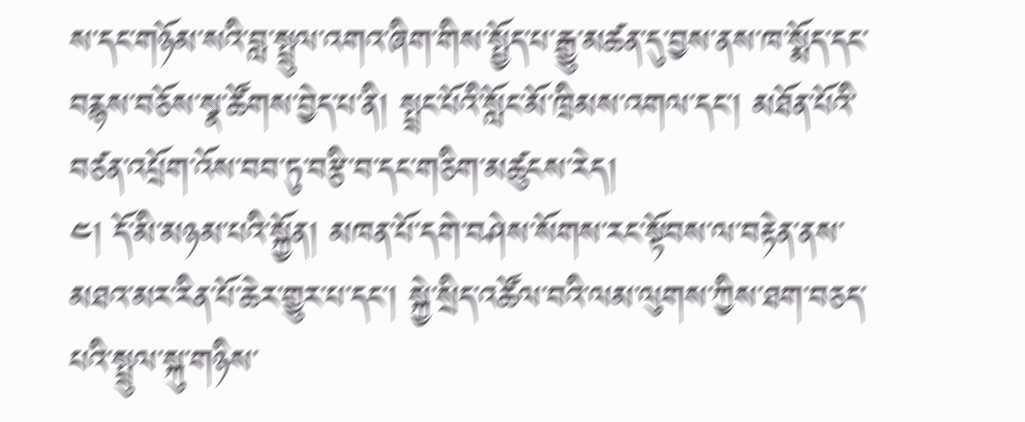ས་དང་གཉོམ་སའི་བླ་སྤྲུལ་འགའ་ཞིག་གིས་སྤྱོད་པ་རྒྱུ་མཚན་དུ་བྱས་ནས་ཁ་སྨོད་དང་བརྙས་བཅོས་སྣ་ཚོགས་བྱེད་པ་ནི། སྤྲང་པོའི་སློང་མོ་ཁྲིམས་འགལ་དང་། མཐོན་པོའི་བཙན་འཔྲོག་འོས་བབ་ཏུ་བརྩི་བ་དང་གཅིག་མཚུངས་རེད།
༤། དོ་མི་མཉམ་པའི་སྐྱོན། མཁན་པོ་དགེ་བཤེས་སོགས་རང་སྟོབས་ལ་བརྟེན་ནས་མཐའ་མར་རིན་པོ་ཆེར་གྱུར་པ་དང་། སྐྱེ་སྲིད་འཚོལ་བའི་ལམ་ལུགས་ཀྱིས་ཐག་བཅད་པའི་སྤྲུལ་སྐུ་གཉིས་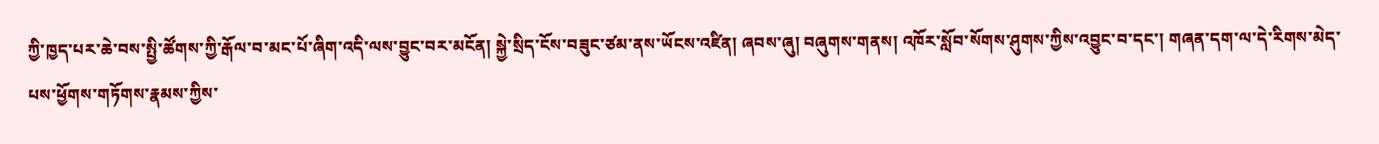ཀྱི་ཁྱད་པར་ཆེ་བས་སྤྱི་ཚོགས་ཀྱི་རྒོལ་བ་མང་པོ་ཞིག་འདི་ལས་བྱུང་བར་མངོན། སྐྱེ་སྲིད་ངོས་བཟུང་ཙམ་ནས་ཡོངས་འཛིན། ཞབས་ཞུ། བཞུགས་གནས། འཁོར་སློབ་སོགས་ཤུགས་ཀྱིས་འབྱུང་བ་དང་། གཞན་དག་ལ་དེ་རིགས་མེད་པས་ཕྱོགས་གཏོགས་རྣམས་ཀྱིས་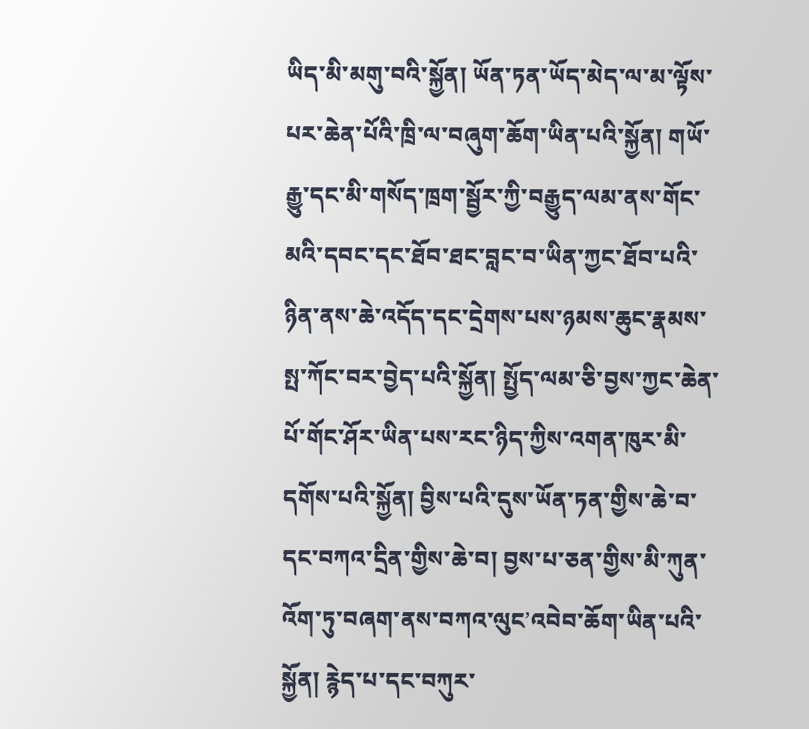ཡིད་མི་མགུ་བའི་སྐྱོན། ཡོན་ཏན་ཡོད་མེད་ལ་མ་ལྟོས་པར་ཆེན་པོའི་ཁྲི་ལ་བཞུག་ཆོག་ཡིན་པའི་སྐྱོན། གཡོ་རྒྱུ་དང་མི་གསོད་ཁྲག་སྦྱོར་ཀྱི་བརྒྱུད་ལམ་ནས་གོང་མའི་དབང་དང་ཐོབ་ཐང་བླང་བ་ཡིན་ཀྱང་ཐོབ་པའི་ཉིན་ནས་ཆེ་འདོད་དང་དྲེགས་པས་ཉམས་ཆུང་རྣམས་སྤ་ཀོང་བར་བྱེད་པའི་སྐྱོན། སྤྱོད་ལམ་ཅི་བྱས་ཀྱང་ཆེན་པོ་གོང་ཤོར་ཡིན་པས་རང་ཉིད་ཀྱིས་འགན་ཁུར་མི་དགོས་པའི་སྐྱོན། བྱིས་པའི་དུས་ཡོན་ཏན་གྱིས་ཆེ་བ་དང་བཀའ་དྲིན་གྱིས་ཆེ་བ། བྱས་པ་ཅན་གྱིས་མི་ཀུན་འོག་ཏུ་བཞག་ནས་བཀའ་ལུང’འབེབ་ཆོག་ཡིན་པའི་སྐྱོན། རྙེད་པ་དང་བཀུར་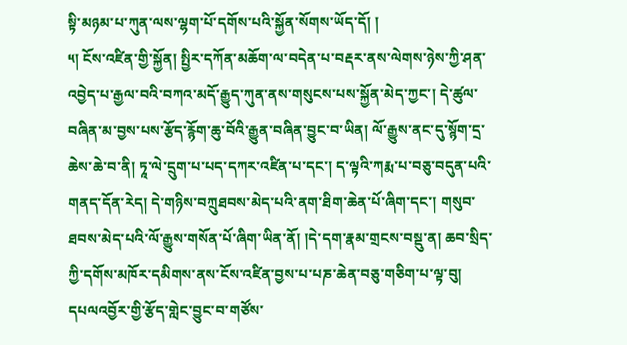སྟི་མཉམ་པ་ཀུན་ལས་ལྷག་པོ་དགོས་པའི་སྐྱོན་སོགས་ཡོད་དོ། །
༥། ངོས་འཛིན་གྱི་སྐྱོན། སྤྱིར་དཀོན་མཆོག་ལ་བདེན་པ་བརྡར་ནས་ལེགས་ཉེས་ཀྱི་ཤན་འབྱེད་པ་རྒྱལ་བའི་བཀའ་མདོ་རྒྱུད་ཀུན་ནས་གསུངས་པས་སྐྱོན་མེད་ཀྱང་། དེ་ཚུལ་བཞིན་མ་བྱས་པས་རྩོད་རྙོག་ཆུ་བོའི་རྒྱུན་བཞིན་བྱུང་བ་ཡིན། ལོ་རྒྱུས་ནང་དུ་སྙོག་དྲ་ཆེས་ཆེ་བ་ནི། ཏཱ་ལེ་དྲུག་པ་པད་དཀར་འཛིན་པ་དང་། ད་ལྟའི་ཀརྨ་པ་བཅུ་བདུན་པའི་གནད་དོན་རེད། དེ་གཉིས་བཀྲུཐབས་མེད་པའི་ནག་ཐིག་ཆེན་པོ་ཞིག་དང་། གསུབ་ཐབས་མེད་པའི་ལོ་རྒྱུས་གསོན་པོ་ཞིག་ཡིན་ནོ། །དེ་དག་རྣམ་གྲངས་བསྡུ་ན། ཆབ་སྲིད་ཀྱི་དགོས་མཁོར་དམིགས་ནས་ངོས་འཛིན་བྱས་པ་པཎ་ཆེན་བཅུ་གཅིག་པ་ལྟ་བུ། དཔལའབྱོར་གྱི་རྩོད་གླེང་བྱུང་བ་གཙོས་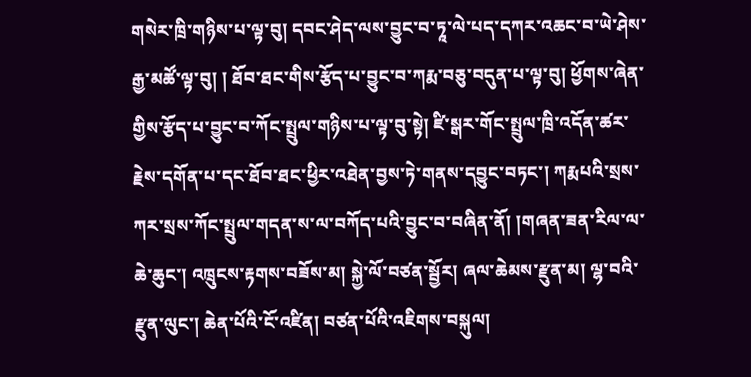གསེར་ཁྲི་གཉིས་པ་ལྟ་བུ། དབང་ཤེད་ལས་བྱུང་བ་ཏཱ་ལེ་པད་དཀར་འཆང་བ་ཡེ་ཤེས་རྒྱ་མཚོ་ལྟ་བུ། ། ཐོབ་ཐང་གིས་རྩོད་པ་བྱུང་བ་ཀརྨ་བཅུ་བདུན་པ་ལྟ་བུ། ཕྱོགས་ཞེན་གྱིས་རྩོད་པ་བྱུང་བ་ཀོང་སྤྲུལ་གཉིས་པ་ལྟ་བུ་སྟེ། ཛི་སྒར་གོང་སྤྲུལ་ཁྲི་འདོན་ཚར་རྗེས་དགོན་པ་དང་ཐོབ་ཐང་ཕྱིར་འཐེན་བྱས་ཏེ་གནས་དབྱུང་བཏང་། ཀརྨཔའི་སྲས་ཀར་སྲས་ཀོང་སྤྲུལ་གདན་ས་ལ་བཀོད་པའི་བྱུང་བ་བཞིན་ནོ། །གཞན་ཟན་རིལ་ལ་ཆེ་ཆུང་། འཁྲུངས་རྟགས་བཟོས་མ། སྐྱེ་ལོ་བཙན་སྦྱོར། ཞལ་ཆེམས་རྫུན་མ། ལྷ་བའི་རྫུན་ལུང་། ཆེན་པོའི་ངོ་འཛིན། བཙན་པོའི་འཇིགས་བསྐུལ།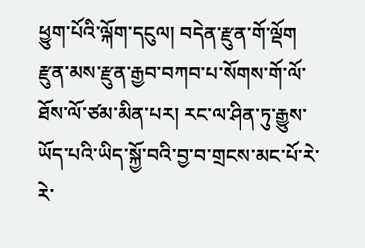ཕྱུག་པོའི་ལྐོག་དངུལ། བདེན་རྫུན་གོ་ལྡོག རྫུན་མས་རྫུན་རྒྱབ་བཀབ་པ་སོགས་གོ་ལོ་ཐོས་ལོ་ཙམ་མིན་པར། རང་ལ་ཤིན་ཏུ་རྒྱུས་ཡོད་པའི་ཡིད་སྐྱོ་བའི་བྱ་བ་གྲངས་མང་པོ་རེ་རེ་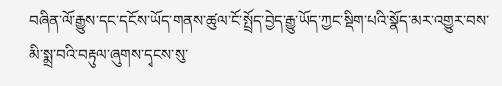བཞིན་ལོ་རྒྱུས་དང་དངོས་ཡོད་གནས་ཚུལ་ངོ་སྤྲོད་བྱེད་རྒྱུ་ཡོད་ཀྱང་སྡིག་པའི་སྣོད་མར་འགྱུར་བས་མི་སྨྲ་བའི་བརྟུལ་ཞུགས་དྭངས་སུ་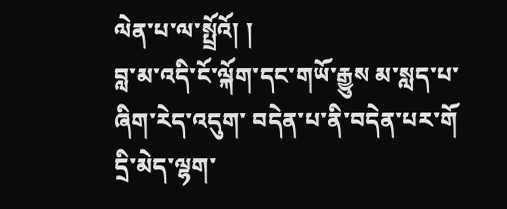ལེན་པ་ལ་སྤྲོའོ། །
བླ་མ་འདི་ངོ་ལྐོག་དང་གཡོ་རྒྱུས མ་སླད་པ་ཞིག་རེད་འདུག་ བདེན་པ་ནི་བདེན་པར་གོ
དྲི་མེད་ལྷག་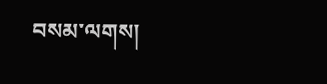བསམ་ལགས།